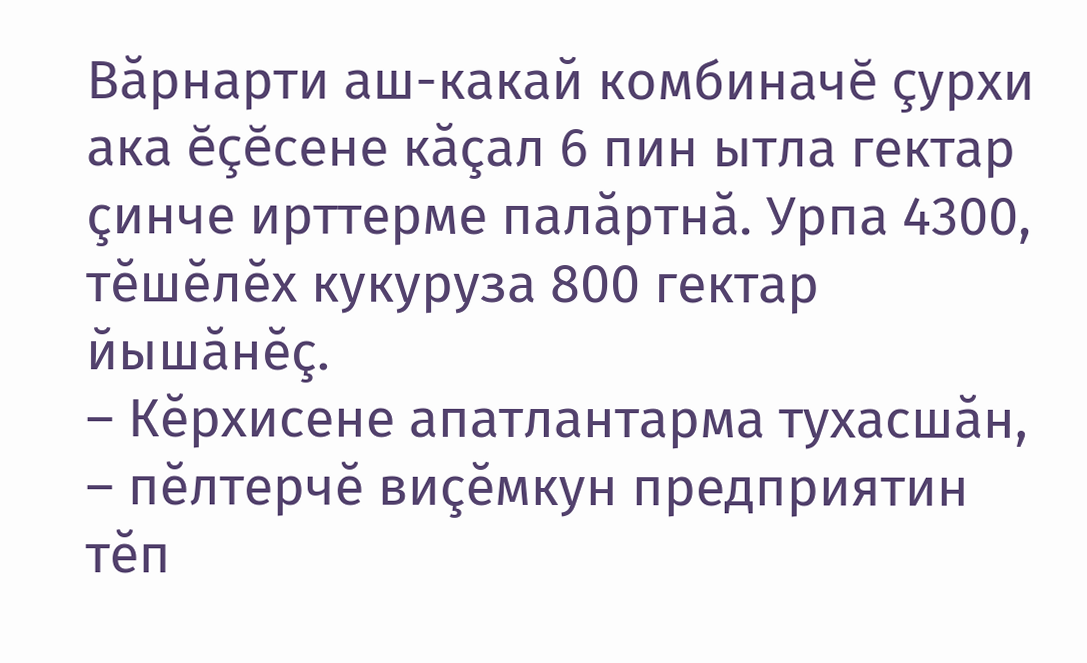Вăрнарти аш-какай комбиначĕ çурхи ака ĕçĕсене кăçал 6 пин ытла гектар çинче ирттерме палăртнă. Урпа 4300, тĕшĕлĕх кукуруза 800 гектар йышăнĕç.
– Кĕрхисене апатлантарма тухасшăн, – пĕлтерчĕ виçĕмкун предприятин тĕп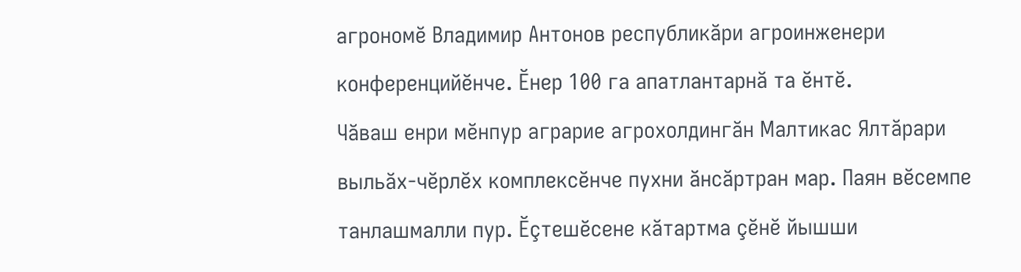агрономĕ Владимир Антонов республикăри агроинженери конференцийĕнче. Ĕнер 100 га апатлантарнă та ĕнтĕ.
Чăваш енри мĕнпур аграрие агрохолдингăн Малтикас Ялтăрари выльăх-чĕрлĕх комплексĕнче пухни ăнсăртран мар. Паян вĕсемпе танлашмалли пур. Ĕçтешĕсене кăтартма çĕнĕ йышши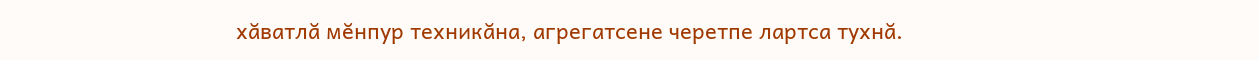хăватлă мĕнпур техникăна, агрегатсене черетпе лартса тухнă.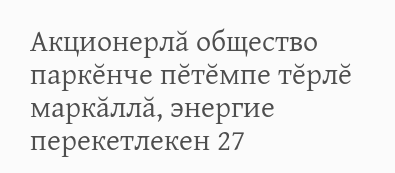Акционерлă общество паркĕнче пĕтĕмпе тĕрлĕ маркăллă, энергие перекетлекен 27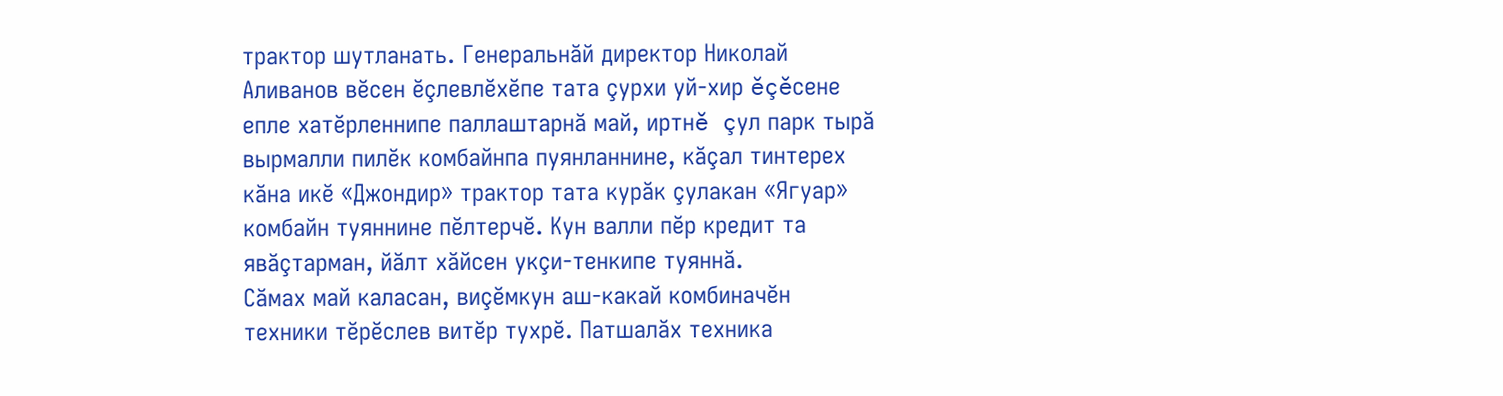трактор шутланать. Генеральнăй директор Николай Аливанов вĕсен ĕçлевлĕхĕпе тата çурхи уй-хир ĕçĕсене епле хатĕрленнипе паллаштарнă май, иртнĕ çул парк тырă вырмалли пилĕк комбайнпа пуянланнине, кăçал тинтерех кăна икĕ «Джондир» трактор тата курăк çулакан «Ягуар» комбайн туяннине пĕлтерчĕ. Кун валли пĕр кредит та явăçтарман, йăлт хăйсен укçи-тенкипе туяннă.
Сăмах май каласан, виçĕмкун аш-какай комбиначĕн техники тĕрĕслев витĕр тухрĕ. Патшалăх техника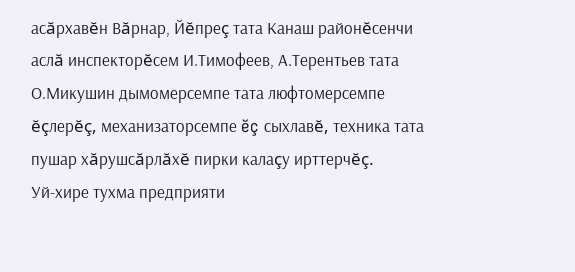асăрхавĕн Вăрнар, Йĕпреç тата Канаш районĕсенчи аслă инспекторĕсем И.Тимофеев, А.Терентьев тата О.Микушин дымомерсемпе тата люфтомерсемпе ĕçлерĕç, механизаторсемпе ĕç сыхлавĕ, техника тата пушар хăрушсăрлăхĕ пирки калаçу ирттерчĕç.
Уй-хире тухма предприяти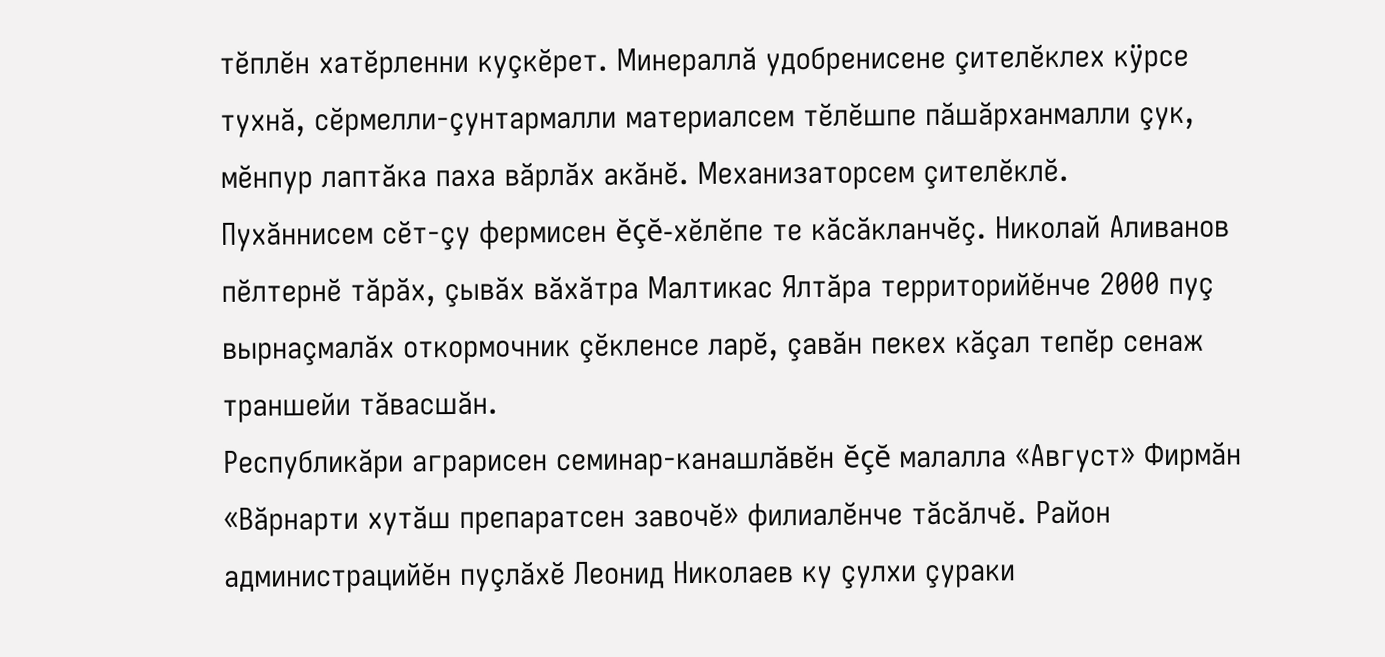тĕплĕн хатĕрленни куçкĕрет. Минераллă удобренисене çителĕклех кÿрсе тухнă, сĕрмелли-çунтармалли материалсем тĕлĕшпе пăшăрханмалли çук, мĕнпур лаптăка паха вăрлăх акăнĕ. Механизаторсем çителĕклĕ.
Пухăннисем сĕт-çу фермисен ĕçĕ-хĕлĕпе те кăсăкланчĕç. Николай Аливанов пĕлтернĕ тăрăх, çывăх вăхăтра Малтикас Ялтăра территорийĕнче 2000 пуç вырнаçмалăх откормочник çĕкленсе ларĕ, çавăн пекех кăçал тепĕр сенаж траншейи тăвасшăн.
Республикăри аграрисен семинар-канашлăвĕн ĕçĕ малалла «Август» Фирмăн «Вăрнарти хутăш препаратсен завочĕ» филиалĕнче тăсăлчĕ. Район администрацийĕн пуçлăхĕ Леонид Николаев ку çулхи çураки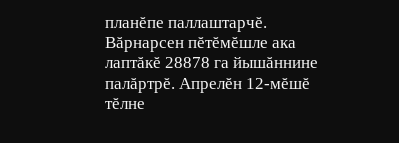планĕпе паллаштарчĕ. Вăрнарсен пĕтĕмĕшле ака лаптăкĕ 28878 га йышăннине палăртрĕ. Апрелĕн 12-мĕшĕ тĕлне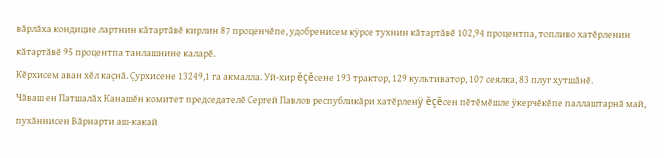вăрлăха кондицие лартнин кăтартăвĕ кирлин 87 проценчĕпе, удобренисем кÿрсе тухнин кăтартăвĕ 102,94 процентпа, топливо хатĕрленин кăтартăвĕ 95 процентпа танлашнине каларĕ.
Кĕрхисем аван хĕл каçнă. Çурхисене 13249,1 га акмалла. Уй-хир ĕçĕсене 193 трактор, 129 культиватор, 107 сеялка, 83 плуг хутшăнĕ.
Чăваш ен Патшалăх Канашĕн комитет председателĕ Сергей Павлов республикăри хатĕрленÿ ĕçĕсен пĕтĕмĕшле ÿкерчĕкĕпе паллаштарнă май, пухăннисен Вăрнарти аш-какай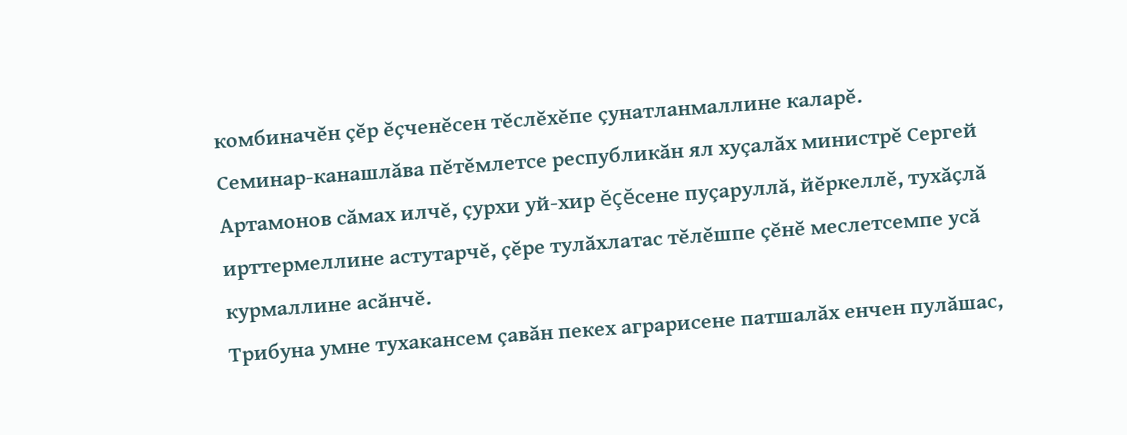комбиначĕн çĕр ĕçченĕсен тĕслĕхĕпе çунатланмаллине каларĕ.
Семинар-канашлăва пĕтĕмлетсе республикăн ял хуçалăх министрĕ Сергей Артамонов сăмах илчĕ, çурхи уй-хир ĕçĕсене пуçаруллă, йĕркеллĕ, тухăçлă ирттермеллине астутарчĕ, çĕре тулăхлатас тĕлĕшпе çĕнĕ меслетсемпе усă курмаллине асăнчĕ.
Трибуна умне тухакансем çавăн пекех аграрисене патшалăх енчен пулăшас,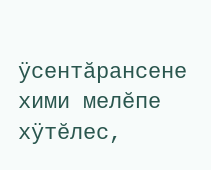ÿсентăрансене хими мелĕпе хÿтĕлес,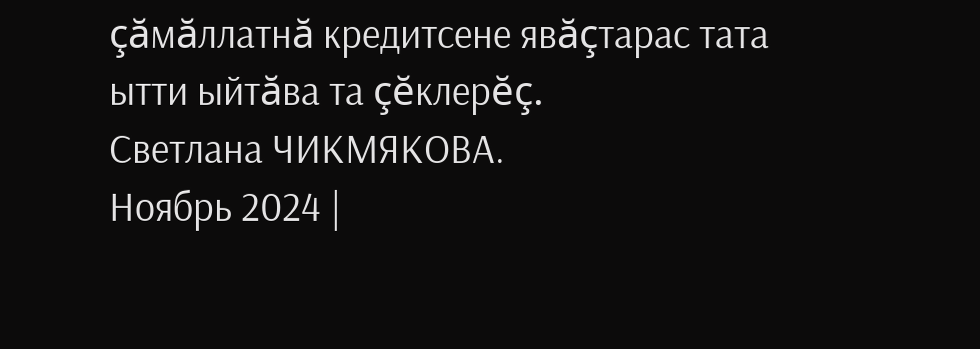çăмăллатнă кредитсене явăçтарас тата ытти ыйтăва та çĕклерĕç.
Светлана ЧИКМЯКОВА.
Ноябрь 2024 |